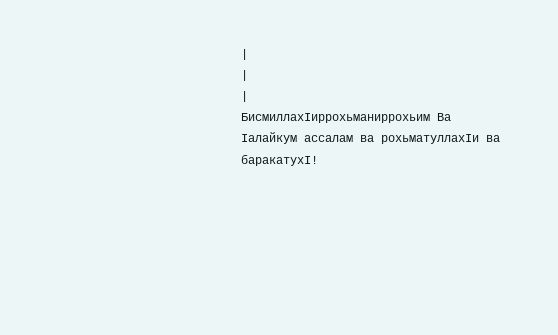|
|
|
БисмиллахIиррохьманиррохьим Ва Iалайкум ассалам ва рохьматуллахIи ва баракатухI!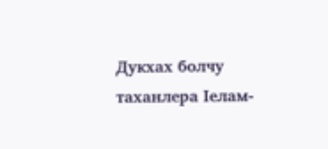Дукхах болчу таханлера Iелам-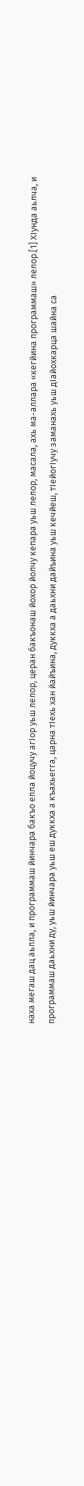наха мегаш дац аьлла, и программаш йинчара бакъо елла йоцучу агIор уьш лелор, церан бакъонаш йохор йолчу кепара уьш лелор, масала, ахь ма-аллара «кегйина программаш» лелор.[1] ХIунда аьлча, и программаш даьхни ду, уьш йинчара уьш еш дуккха а къахьегга, царна тIехь хан йайъина, дуккха а даьхни дайъина уьш кечйеш, тIейогIучу заманахь уьш дIайохкарца шайна са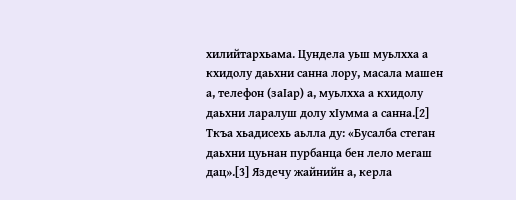хилийтархьама. Цундела уьш муьлхха а кхидолу даьхни санна лору, масала машен а, телефон (заIар) а, муьлхха а кхидолу даьхни ларалуш долу хIумма а санна.[2] Ткъа хьадисехь аьлла ду: «Бусалба стеган даьхни цуьнан пурбанца бен лело мегаш дац».[3] Яздечу жайнийн а, керла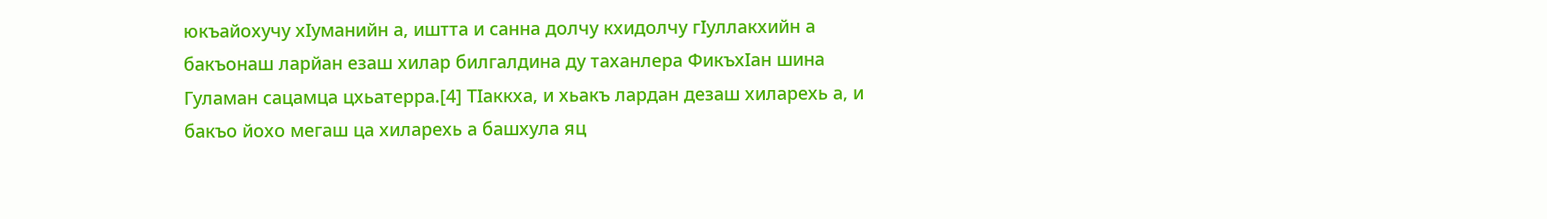юкъайохучу хIуманийн а, иштта и санна долчу кхидолчу гIуллакхийн а бакъонаш ларйан езаш хилар билгалдина ду таханлера ФикъхIан шина Гуламан сацамца цхьатерра.[4] ТIаккха, и хьакъ лардан дезаш хиларехь а, и бакъо йохо мегаш ца хиларехь а башхула яц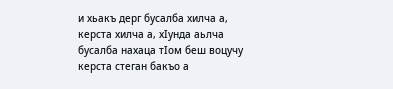и хьакъ дерг бусалба хилча а, керста хилча а, хIунда аьлча бусалба нахаца тIом беш воцучу керста стеган бакъо а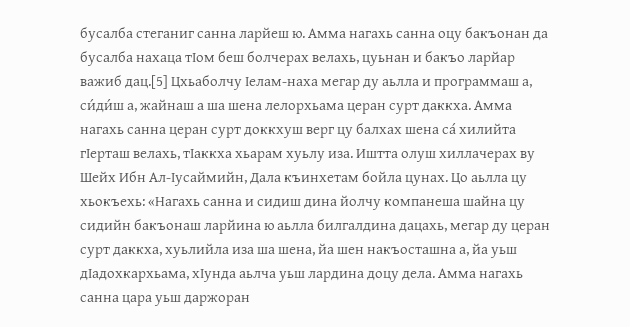бусалба стеганиг санна ларйеш ю. Амма нагахь санна оцу бакъонан да бусалба нахаца тIом беш болчерах велахь, цуьнан и бакъо ларйар важиб дац.[5] Цхьаболчу Iелам-наха мегар ду аьлла и программаш а, си́ди́ш а, жайнаш а ша шена лелорхьама церан сурт даккха. Амма нагахь санна церан сурт доккхуш верг цу балхах шена са́ хилийта гIерташ велахь, тIаккха хьарам хуьлу иза. Иштта олуш хиллачерах ву Шейх Ибн Ал-Iусаймийн, Дала къинхетам бойла цунах. Цо аьлла цу хьокъехь: «Нагахь санна и сидиш дина йолчу компанеша шайна цу сидийн бакъонаш ларйина ю аьлла билгалдина дацахь, мегар ду церан сурт даккха, хуьлийла иза ша шена, йа шен накъосташна а, йа уьш дIадохкархьама, хIунда аьлча уьш лардина доцу дела. Амма нагахь санна цара уьш даржоран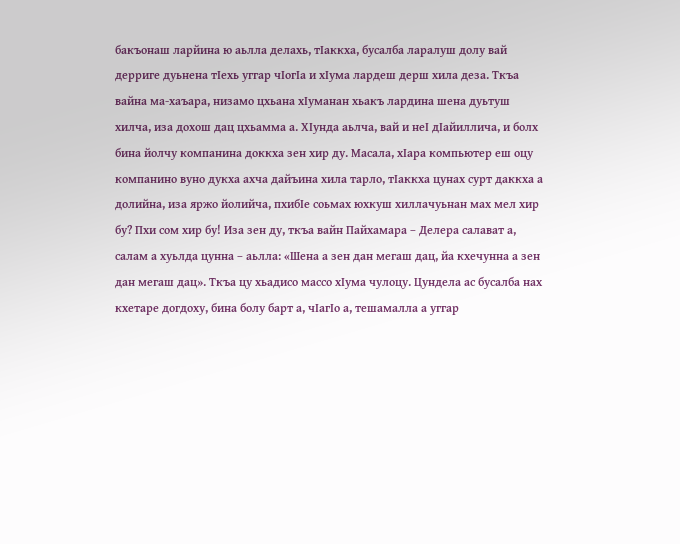бакъонаш ларйина ю аьлла делахь, тIаккха, бусалба ларалуш долу вай дерриге дуьнена тIехь уггар чIогIа и хIума лардеш дерш хила деза. Ткъа вайна ма-хаъара, низамо цхьана хIуманан хьакъ лардина шена дуьтуш хилча, иза дохош дац цхьамма а. ХIунда аьлча, вай и неI дIайиллича, и болх бина йолчу компанина доккха зен хир ду. Масала, хIара компьютер еш оцу компанино вуно дукха ахча дайъина хила тарло, тIаккха цунах сурт даккха а долийна, иза яржо йолийча, пхибIе соьмах юхкуш хиллачуьнан мах мел хир бу? Пхи сом хир бу! Иза зен ду, ткъа вайн Пайхамара – Делера салават а, салам а хуьлда цунна – аьлла: «Шена а зен дан мегаш дац, йа кхечунна а зен дан мегаш дац». Ткъа цу хьадисо массо хIума чулоцу. Цундела ас бусалба нах кхетаре догдоху, бина болу барт а, чIагIо а, тешамалла а уггар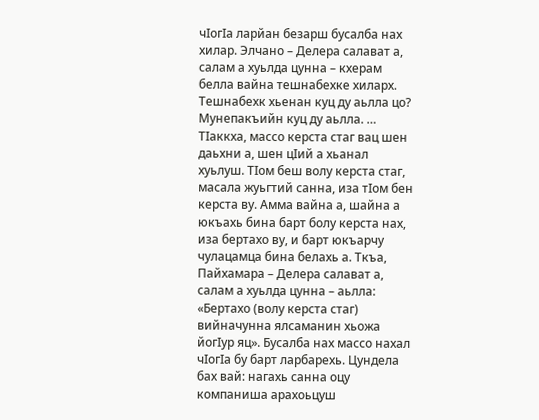чIогIа ларйан безарш бусалба нах хилар. Элчано – Делера салават а, салам а хуьлда цунна – кхерам белла вайна тешнабехке хиларх. Тешнабехк хьенан куц ду аьлла цо? Мунепакъийн куц ду аьлла. … ТIаккха, массо керста стаг вац шен даьхни а, шен цIий а хьанал хуьлуш. ТIом беш волу керста стаг, масала жуьгтий санна, иза тIом бен керста ву. Амма вайна а, шайна а юкъахь бина барт болу керста нах, иза бертахо ву, и барт юкъарчу чулацамца бина белахь а. Ткъа, Пайхамара – Делера салават а, салам а хуьлда цунна – аьлла: «Бертахо (волу керста стаг) вийначунна ялсаманин хьожа йогIур яц». Бусалба нах массо нахал чIогIа бу барт ларбарехь. Цундела бах вай: нагахь санна оцу компаниша арахоьцуш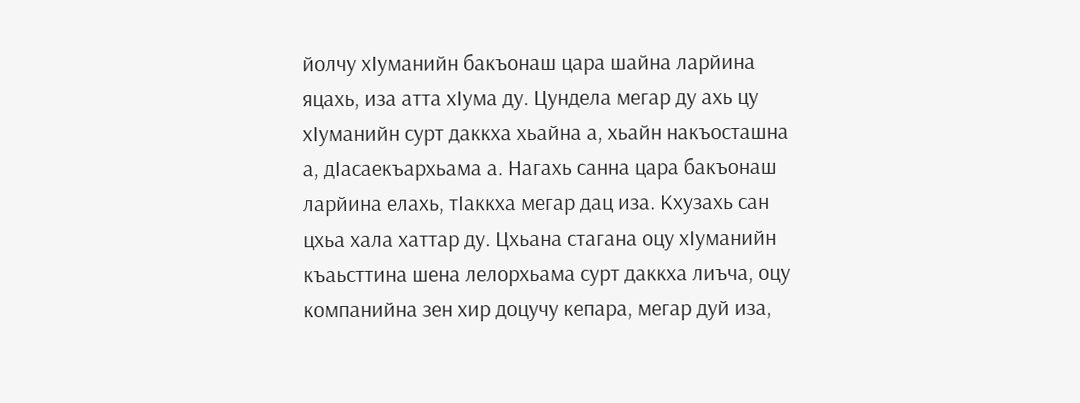йолчу хIуманийн бакъонаш цара шайна ларйина яцахь, иза атта хIума ду. Цундела мегар ду ахь цу хIуманийн сурт даккха хьайна а, хьайн накъосташна а, дIасаекъархьама а. Нагахь санна цара бакъонаш ларйина елахь, тIаккха мегар дац иза. Кхузахь сан цхьа хала хаттар ду. Цхьана стагана оцу хIуманийн къаьсттина шена лелорхьама сурт даккха лиъча, оцу компанийна зен хир доцучу кепара, мегар дуй иза,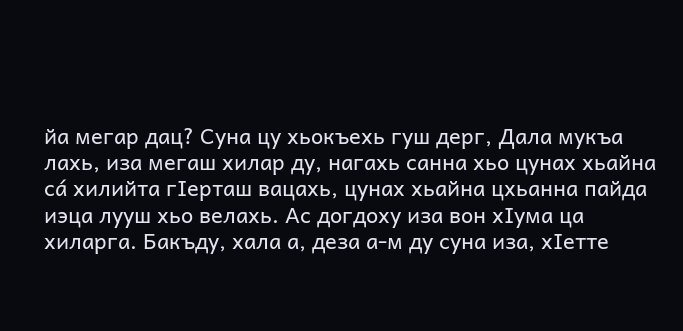йа мегар дац? Суна цу хьокъехь гуш дерг, Дала мукъа лахь, иза мегаш хилар ду, нагахь санна хьо цунах хьайна са́ хилийта гIерташ вацахь, цунах хьайна цхьанна пайда иэца лууш хьо велахь. Ас догдоху иза вон хIума ца хиларга. Бакъду, хала а, деза а-м ду суна иза, хIетте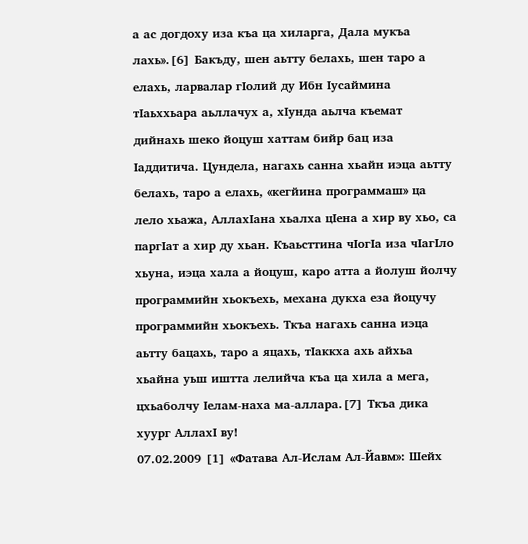а ас догдоху иза къа ца хиларга, Дала мукъа лахь».[6] Бакъду, шен аьтту белахь, шен таро а елахь, ларвалар гIолий ду Ибн Iусаймина тIаьххьара аьллачух а, хIунда аьлча къемат дийнахь шеко йоцуш хаттам бийр бац иза Iаддитича. Цундела, нагахь санна хьайн иэца аьтту белахь, таро а елахь, «кегйина программаш» ца лело хьажа, АллахIана хьалха цIена а хир ву хьо, са паргIат а хир ду хьан. Къаьсттина чIогIа иза чIагIло хьуна, иэца хала а йоцуш, каро атта а йолуш йолчу программийн хьокъехь, механа дукха еза йоцучу программийн хьокъехь. Ткъа нагахь санна иэца аьтту бацахь, таро а яцахь, тIаккха ахь айхьа хьайна уьш иштта лелийча къа ца хила а мега, цхьаболчу Iелам-наха ма-аллара.[7] Ткъа дика хуург АллахI ву!
07.02.2009 [1] «Фатава Ал-Ислам Ал-Йавм»: Шейх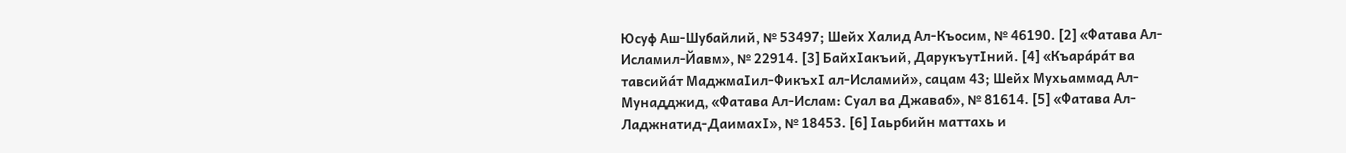Юсуф Аш-Шубайлий, № 53497; Шейх Халид Ал-Къосим, № 46190. [2] «Фатава Ал-Исламил-Йавм», № 22914. [3] БайхIакъий, ДарукъутIний. [4] «Къара́ра́т ва тавсийа́т МаджмаIил-ФикъхI ал-Исламий», сацам 43; Шейх Мухьаммад Ал-Мунадджид, «Фатава Ал-Ислам: Суал ва Джаваб», № 81614. [5] «Фатава Ал-Ладжнатид-ДаимахI», № 18453. [6] Iаьрбийн маттахь и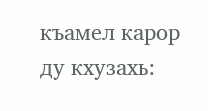къамел карор ду кхузахь: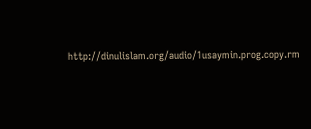http://dinulislam.org/audio/1usaymin.prog.copy.rm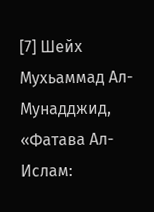[7] Шейх Мухьаммад Ал-Мунадджид, «Фатава Ал-Ислам: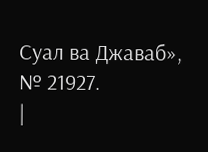Суал ва Джаваб», № 21927.
|